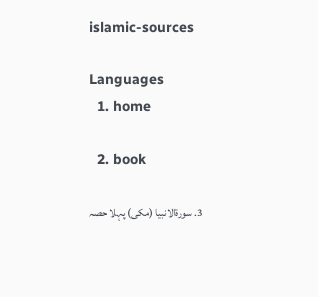islamic-sources

Languages
  1. home

  2. book

  3. سورۃالانبیا (مکی) پہلا حصہ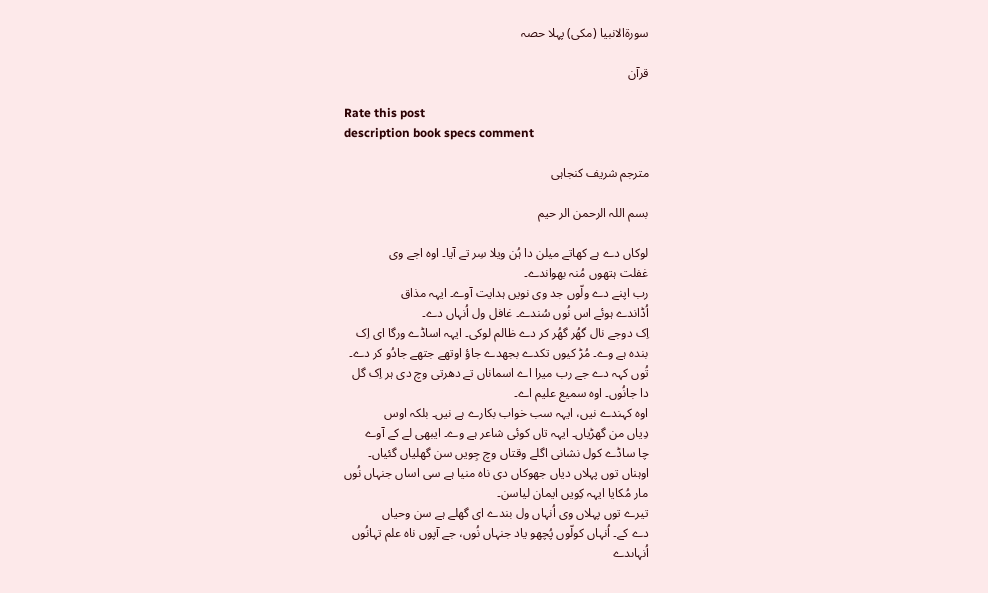سورۃالانبیا (مکی) پہلا حصہ

قرآن

Rate this post
description book specs comment

مترجم شریف کنجاہی

بسم اللہ الرحمن الر حیم

لوکاں دے ہے کھاتے میلن دا ہُن ویلا سِر تے آیا۔ اوہ اجے وی
غفلت ہتھوں مُنہ بھواندے۔
رب اپنے دے ولّوں جد وی نویں ہدایت آوے۔ ایہہ مذاق
اُڈاندے ہوئے اس نُوں سُندے۔ غافل ول اُنہاں دے۔
اِک دوجے نال گھُر گھُر کر دے ظالم لوکی۔ ایہہ اساڈے ورگا ای اِک
بندہ ہے وے۔ مُڑ کیوں تکدے بجھدے جاؤ اوتھے جتھے جادُو کر دے۔
تُوں کہہ دے جے رب میرا اے اسماناں تے دھرتی وچ دی ہر اِک گل
دا جانُوں۔ اوہ سمیع علیم اے۔
اوہ کہندے نیں، ایہہ سب خواب بکارے ہے نیں۔ بلکہ اوس
دِیاں من گھڑیاں۔ ایہہ تاں کوئی شاعر ہے وے۔ ایبھی لے کے آوے
چا ساڈے کول نشانی اگلے وقتاں وچ جِویں سن گھلیاں گئیاں۔
اوہناں توں پہلاں دیاں جھوکاں دی ناہ منیا ہے سی اساں جنہاں نُوں
مار مُکایا ایہہ کِویں ایمان لیاسن۔
تیرے توں پہلاں وی اُنہاں ول بندے ای گھلے ہے سن وحیاں
دے کے۔ اُنہاں کولّوں پُچھو یاد جنہاں نُوں، جے آپوں ناہ علم تہانُوں
اُنہاںدے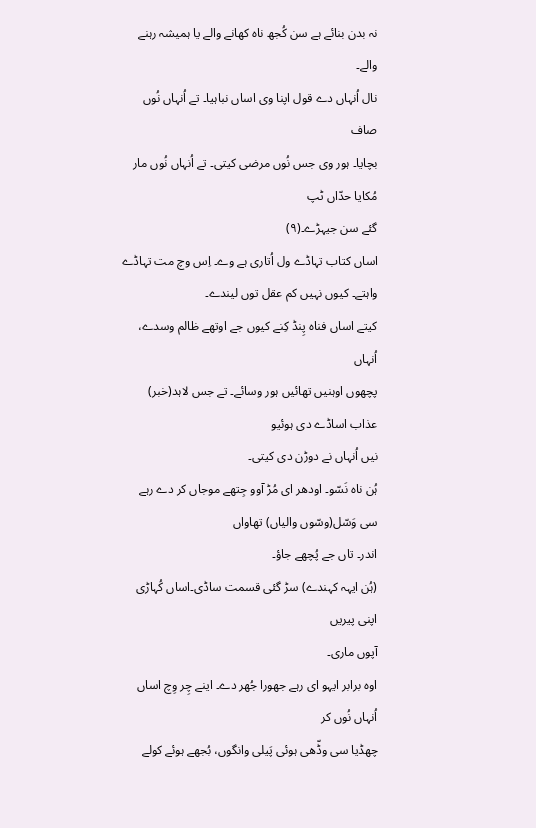نہ بدن بنائے ہے سن کُجھ ناہ کھانے والے یا ہمیشہ رہنے
والے۔
نال اُنہاں دے قول اپنا وی اساں نباہیا۔ تے اُنہاں نُوں صاف
بچایا۔ ہور وی جس نُوں مرضی کیتی۔ تے اُنہاں نُوں مار مُکایا حدّاں ٹپ
گئے سن جیہڑے۔(٩)
اساں کتاب تہاڈے ول اُتاری ہے وے۔ اِس وچ مت تہاڈے
واہتے۔ کیوں نہیں کم عقل توں لیندے۔
کیتے اساں فناہ پِنڈ کِنے کیوں جے اوتھے ظالم وسدے، اُنہاں
پچھوں اوہنیں تھائیں ہور وسائے۔ تے جس لاہد(خبر) عذاب اساڈے دی ہوئیو
نیں اُنہاں نے دوڑن دی کیتی۔
ہُن ناہ نَسّو۔ اودھر ای مُڑ آوو جِتھے موجاں کر دے رہے سی وَسّل(وسّوں والیاں) تھاواں
اندر۔ تاں جے پُچھے جاؤ۔
(ہُن ایہہ کہندے) سڑ گئی قسمت ساڈی۔اساں کُہاڑی اپنی پیریں
آپوں ماری۔
اوہ برابر ایہو ای رہے جھورا جُھر دے۔ اینے چِر وِچ اساں اُنہاں نُوں کر
چھڈیا سی وڈّھی ہوئی پَیلی وانگوں، بُجھے ہوئے کولے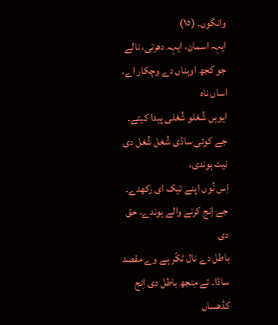وانگوں۔ (١٥)
ایہہ اسمان، ایہہ دھرتی، نالے جو کجھ اوہناں دے وچکار اے، اساں ناہ
ایویں شُغلو شُغلی پیدا کیتے۔ جے کوئی ساڈی شُغل شُغل دی نیت ہوندی،
اِس نُوں اپنے تیک ای رکھدے۔ جے اِنج کرنے والے ہوندے، حق دی
باطل دے نال ٹکّر ہے وے مقصد ساڈا۔ تے مِنجھ باطل دی اِنج کڈھساں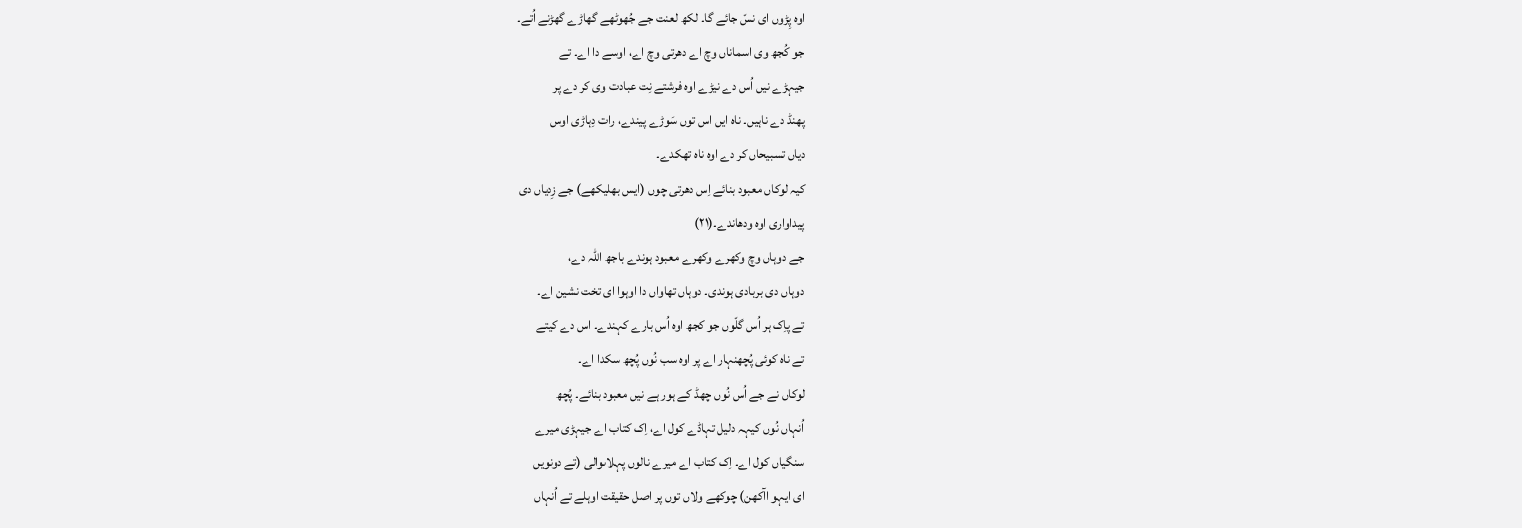اوہ پِڑوں ای نسّ جائے گا۔ لکھ لعنت جے جُھوٹھے گھاڑے گھڑنے اُتے۔
جو کُجھ وی اسماناں وچ اے دھرتی وچ اے، اوسے دا اے۔ تے
جیہڑے نیں اُس دے نیڑے اوہ فرشتے نِت عبادت وی کر دے پر
پھنڈ دے ناہیں۔ ناہ ایں اس توں سَوڑے پیندے، رات دِہاڑی اوس
دیاں تسبیحاں کر دے اوہ ناہ تھکدے۔
کیہ لوکاں معبود بنائے اِس دھرتی چوں (ایس بھلیکھے) جے زِدیاں دی
پیداواری اوہ ودھاندے۔(٢١)
جے دوہاں وچ وکھرے وکھرے معبود ہوندے باجھ اللہ دے،
دوہاں دی بربادی ہوندی۔ دوہاں تھاواں دا اوہوا ای تخت نشین اے۔
تے پاِک ہر اُس گلّوں جو کجھ اوہ اُس بارے کہندے۔ اس دے کیتے
تے ناہ کوئی پُچھنہار اے پر اوہ سب نُوں پُچھ سکدا اے۔
لوکاں نے جے اُس نُوں چھڈ کے ہور ہے نیں معبود بنائے۔ پُچھ
اُنہاں نُوں کیہہ دلیل تہاڈے کول اے، اِک کتاب اے جیہڑی میرے
سنگیاں کول اے۔ اِک کتاب اے میرے نالوں پہلاںوالی (تے دونویں
ای ایہو اآکھن) چوکھے ولاں توں پر اصل حقیقت اوہلے تے اُنہاں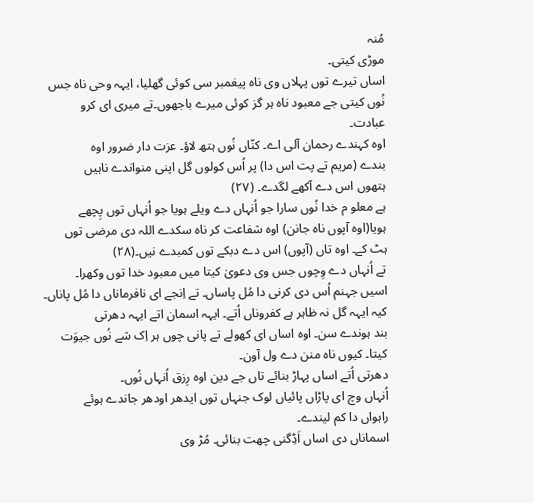مُنہ
موڑی کیتی۔
اساں تیرے توں پہلاں وی ناہ پیغمبر سی کوئی گھلیا، ایہہ وحی ناہ جس
نُوں کیتی جے معبود ناہ ہر گز کوئی میرے باجھوں۔تے میری ای کرو
عبادت۔
اوہ کہندے رحمان آلی اے۔ کنّاں نُوں ہتھ لاؤ۔ عزت دار ضرور اوہ
بندے (مریم تے پت اس دا) پر اُس کولوں گل اپنی منواندے ناہیں
ہتھوں اس دے آکھے لگدے۔ (٢٧)
ہے معلو م خدا نُوں سارا جو اُنہاں دے ویلے ہویا جو اُنہاں توں پِچھے
ہویا(اوہ آپوں ناہ جانن) اوہ شفاعت کر ناہ سکدے اللہ دی مرضی توں
ہٹ کے۔ اوہ تاں (آپوں) اس دے دبکے توں کمبدے نیں۔(٢٨)
تے اُنہاں دے وِچوں جس وی دعویٰ کیتا میں معبود خدا توں وکھرا۔
اسیں جہنم اُس دی کرنی دا مُل پاساں۔ تے اِنجے ای نافرماناں دا مُل پاناں۔
کیہ ایہہ گل نہ ظاہر ہے کفروناں اُتے۔ ایہہ اسمان اتے ایہہ دھرتی
بند ہوندے سن۔ اوہ اساں ای کھولے تے پانی چوں ہر اِک شے نُوں جیوَت
کیتا۔ کیوں ناہ منن دے ول آون۔
دھرتی اُتے اساں پہاڑ بنائے تاں جے دین اوہ رِزق اُنہاں نُوں۔
اُنہاں وچ ای پاڑاں پائیاں لوک جنہاں توں ایدھر اودھر جاندے ہوئے
راہواں دا کم لیندے۔
اسماناں دی اساں اَڈِگنی چھت بنائی۔ مُڑ وی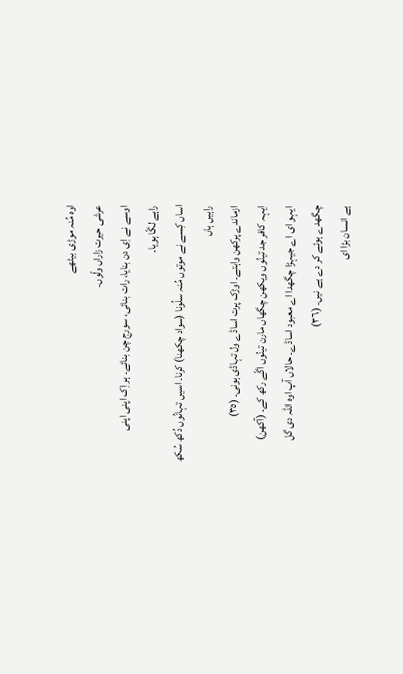اوہ مُنہ موڑی بیٹھے
عرشی حیرت زاراں ولّوں۔
اوسے نے اِی دن بنایا، رات بنائی، سورج چن بنائے۔ ہر اِک اپنی اپنی
راہے لگّا ہویا۔
اساں کِسے نے موتوں مُنہ سلُونا (سواد چکھنا) کرنا۔ اسیں تہانُوں دُکھ سُکھ راہیں ہاں
ازماندے پرکھن واہتے۔ اوڑک پرت اساڈے ول تہاڈی ہونی۔ (٣٥)
ایہہ کافر جد تینُوں ویکھن چگھاں مارن تینُوں اگّے رکھ کے۔ (آکھن)
ایہو ای اے جیہڑا چگھدا اے معبود اساڈے۔ حالاں آپ اوہ اللہ دی گل
چگھدے ہوئے کر دے ہے نیں۔ (٣٦)
ہے انسان بڑا ای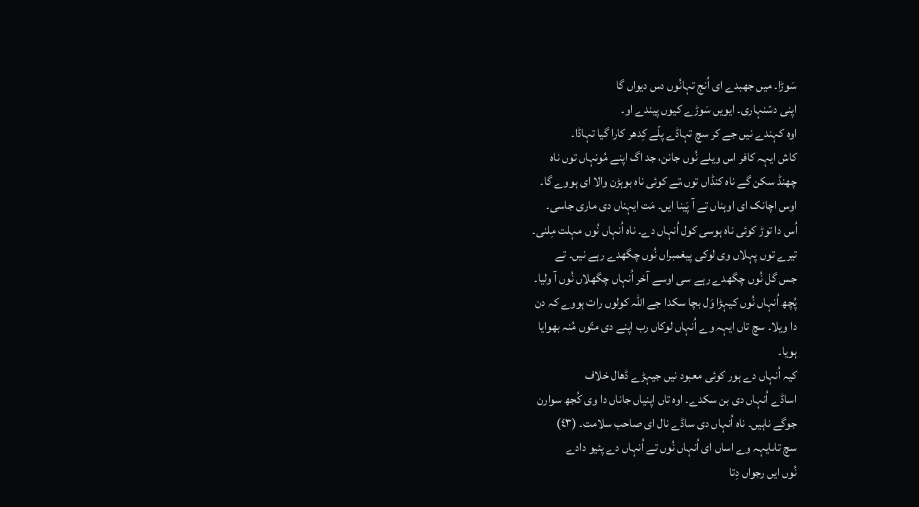سَوڑا۔ میں جھبدے ای اُنج تہانُوں دس دیواں گا
اپنی دسّنہاری۔ ایویں سَوڑے کیوں پیندے او۔
اوہ کہندے نیں جے کر سچ تہاڈے پلّے کِدھر کارا گیا تہاڈا۔
کاش ایہہ کافر اس ویلے نُوں جانن، جد اگ اپنے مُونہاں توں ناہ
چھنڈ سکن گے ناہ کنڈاں توں،تے کوئی ناہ بوہڑن والا ای ہووے گا۔
اوس اچانک ای اوہناں تے آ پَینا ایں۔ مَت ایہناں دی ماری جاسی۔
اُس دا توڑ کوئی ناہ ہوسی کول اُنہاں دے۔ ناہ اُنہاں نُوں مہلت مِلنی۔
تیرے توں پہلاں وی لوکی پیغمبراں نُوں چگھدے رہے نیں۔ تے
جس گل نُوں چگھدے رہے سی اوسے آخر اُنہاں چگھلاں نُوں آ ولیا۔
پُچھ اُنہاں نُوں کیہڑا وَل بچا سکدا جے اللہ کولوں رات ہووے کہ دن
دا ویلا۔ سچ تاں ایہہ وے اُنہاں لوکاں رب اپنے دی متّوں مُنہ بھوایا
ہویا۔
کیہ اُنہاں دے ہور کوئی معبود نیں جیہڑے ڈھال خلاف
اساڈے اُنہاں دی بن سکدے۔ اوہ تاں اپنیاں جاناں دا وی کُجھ سوارن
جوگے ناہیں۔ ناہ اُنہاں دی ساڈے نال ای صاحب سلامت۔ (٤٣)
سچ تاںایہہ وے اساں ای اُنہاں نُوں تے اُنہاں دے پئیو دادے
نُوں ایں رجواں دِتا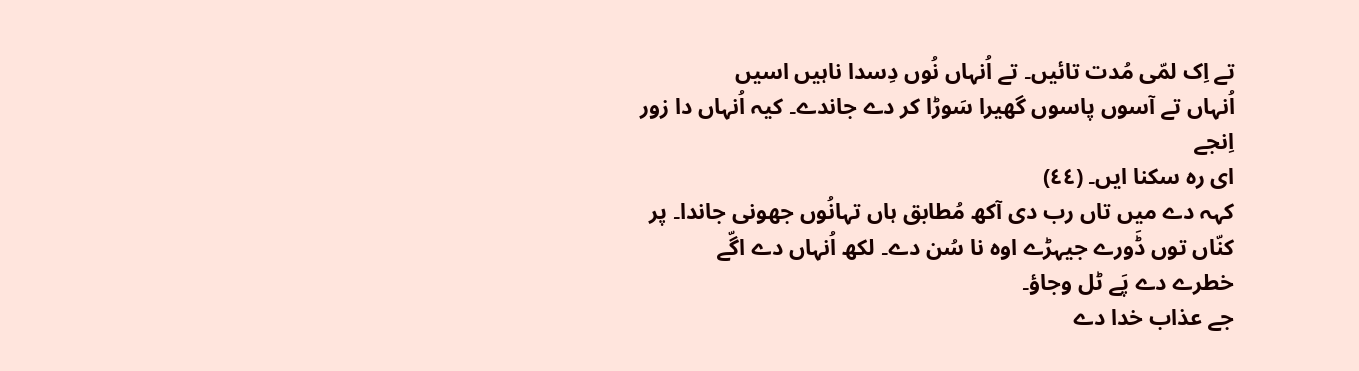تے اِک لمّی مُدت تائیں۔ تے اُنہاں نُوں دِسدا ناہیں اسیں
اُنہاں تے آسوں پاسوں گھیرا سَوڑا کر دے جاندے۔ کیہ اُنہاں دا زور اِنجے
ای رہ سکنا ایں۔ (٤٤)
کہہ دے میں تاں رب دی آکھ مُطابق ہاں تہانُوں جھونی جاندا۔ پر
کنّاں توں ڈَورے جیہڑے اوہ نا سُن دے۔ لکھ اُنہاں دے اگّے
خطرے دے پَے ٹل وجاؤ۔
جے عذاب خدا دے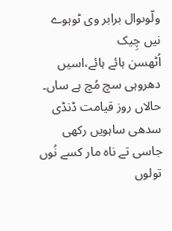ولّوںوال برابر وی ٹوہوے نیں چِیک
اُٹھسن ہائے ہائے،اسیں دھروہی سچ مُچ ہے ساں۔
حالاں روز قیامت ڈنڈی سدھی ساہویں رکھی جاسی تے ناہ مار کسے نُوں
تولوں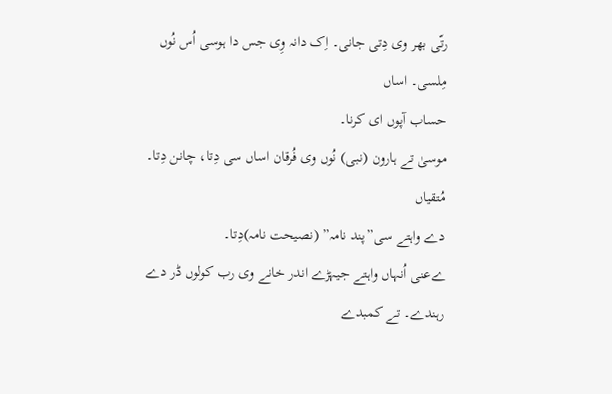رتّی بھر وی دِتی جانی۔ اِک دانہ وِی جس دا ہوسی اُس نُوں مِلسی۔ اساں
حساب آپوں ای کرنا۔
موسیٰ تے ہارون (نبی) نُوں وی فُرقان اساں سی دِتا، چانن دِتا۔ مُتقیاں
دے واہتے سی”پند نامہ” (نصیحت نامہ)دِتا۔
ےعنی اُنہاں واہتے جیہڑے اندر خانے وی رب کولوں ڈر دے
رہندے۔ تے کمبدے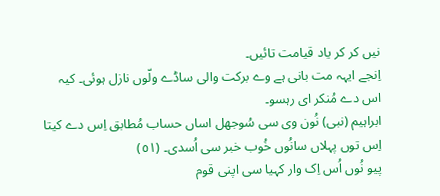نیں کر کر یاد قیامت تائیں۔
اِنجے ایہہ مت بانی ہے وے برکت والی ساڈے ولّوں نازل ہوئی۔ کیہ
اس دے مُنکر ای رہسو۔
ابراہیم (نبی) نُون وی سی سُوجھل اساں حساب مُطابق اِس دے کیتا
اِس توں پہلاں سانُوں خُوب خبر سی اُسدی۔ (٥١)
پیو نُوں اُس اِک وار کہیا سی اپنی قوم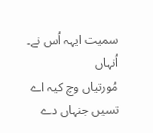سمیت ایہہ اُس نے۔ اُنہاں
مُورتیاں وچ کیہ اے تسیں جنہاں دے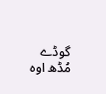گوڈے مُڈھ اوہ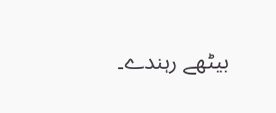بیٹھے رہندے۔